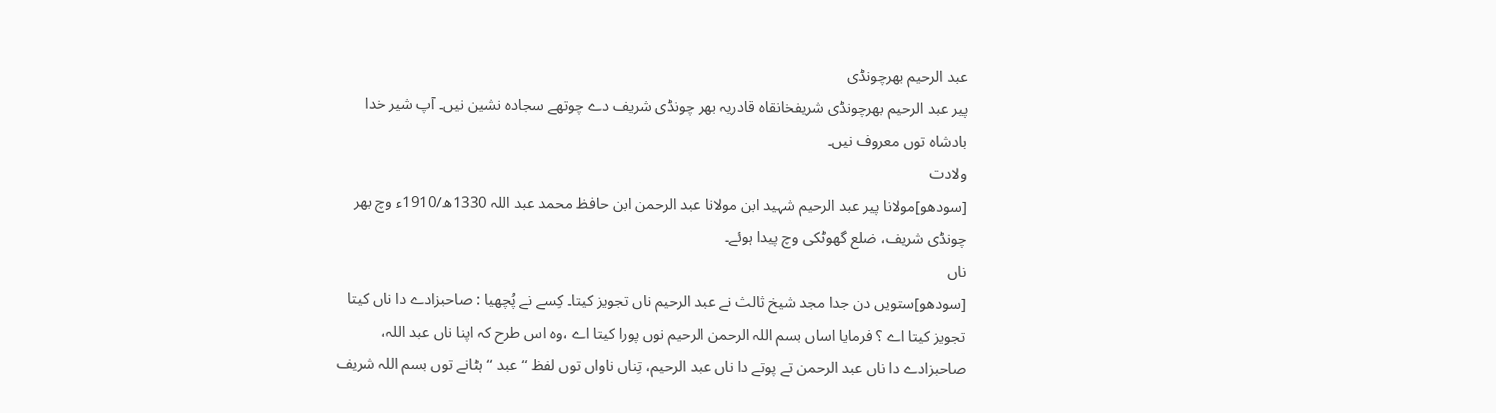عبد الرحیم بھرچونڈی
پیر عبد الرحیم بھرچونڈی شریفخانقاہ قادریہ بھر چونڈی شریف دے چوتھے سجادہ نشین نيں۔ آپ شیر خدا بادشاہ توں معروف نيں۔
ولادت
[سودھو]مولانا پیر عبد الرحیم شہید ابن مولانا عبد الرحمن ابن حافظ محمد عبد اللہ 1330ھ/1910ء وچ بھر چونڈی شریف، ضلع گھوٹکی وچ پیدا ہوئے۔
ناں
[سودھو]ستويں دن جدا مجد شیخ ثالث نے عبد الرحیم ناں تجویز کیتا۔ کِسے نے پُچھیا : صاحبزادے دا ناں کیتا تجویز کیتا اے ؟ فرمایا اساں بسم اللہ الرحمن الرحیم نوں پورا کیتا اے ،وہ اس طرح کہ اپنا ناں عبد اللہ، صاحبزادے دا ناں عبد الرحمن تے پوتے دا ناں عبد الرحیم، تِناں ناواں توں لفظ ‘‘ عبد ‘‘ ہٹانے توں بسم اللہ شریف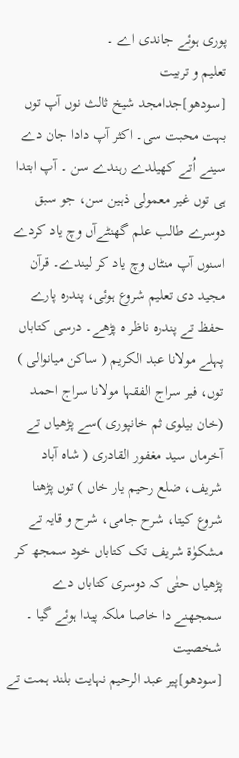پوری ہوئے جاندی اے ۔
تعلیم و تربیت
[سودھو]جدامجد شیخ ثالث نوں آپ توں بہت محبت سی۔ اکثر آپ دادا جان دے سینے اُتے کھیلدے رہندے سن ۔ آپ ابتدا ہی توں غیر معمولی ذہین سن، جو سبق دوسرے طالب علم گھنٹےآں وچ یاد کردے اسنوں آپ منٹاں وچ یاد کر لیندے۔ قرآن مجید دی تعلیم شروع ہوئی، پندرہ پارے حفظ تے پندرہ ناظر ہ پڑھے۔ درسی کتاباں پہلے مولانا عبد الکریم ( ساکن میانوالی ) توں، فیر سراج الفقہا مولانا سراج احمد (خان بیلوی ثم خانپوری )سے پڑھیاں تے آخرماں سید مغفور القادری ( شاہ آباد شریف، ضلع رحیم یار خاں ) توں پڑھنا شروع کيتا، شرح جامی، شرح و قایہ تے مشکوٰۃ شریف تک کتاباں خود سمجھ کر پڑھیاں حتٰی کہ دوسری کتاباں دے سمجھنے دا خاصا ملکہ پیدا ہوئے گیا ۔
شخصیت
[سودھو]پیر عبد الرحیم نہایت بلند ہمت تے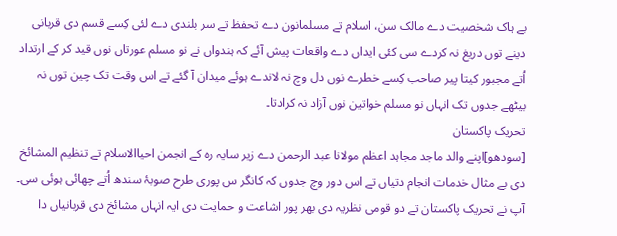بے ہاک شخصیت دے مالک سن، اسلام تے مسلمانون دے تحفظ تے سر بلندی دے لئی کِسے قسم دی قربانی دینے توں دریغ نہ کردے سی کئی ایداں دے واقعات پیش آئے کہ ہندواں نے نو مسلم عورتاں نوں قید کر کے ارتداد اُتے مجبور کیتا پیر صاحب کِسے خطرے نوں دل وچ نہ لاندے ہوئے میدان آ گئے تے اس وقت تک چین توں نہ بیٹھے جدوں تک انہاں نو مسلم خواتین نوں آزاد نہ کرادتا۔
تحریک پاکستان
[سودھو]اپنے والد ماجد مجاہد اعظم مولانا عبد الرحمن دے زیر سایہ رہ کے انجمن احیاالاسلام تے تنظیم المشائخ دی بے مثال خدمات انجام دتیاں تے اس دور وچ جدوں کہ کانگر س پوری طرح صوبۂ سندھ اُتے چھائی ہوئی سی۔ آپ نے تحریک پاکستان تے دو قومی نظریہ دی بھر پور اشاعت و حمایت دی ایہ انہاں مشائخ دی قربانیاں دا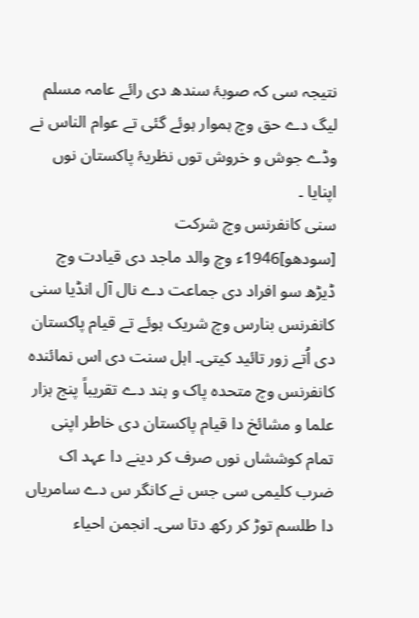نتیجہ سی کہ صوبۂ سندھ دی رائے عامہ مسلم لیگ دے حق وچ ہموار ہوئے گئی تے عوام الناس نے وڈے جوش و خروش توں نظریۂ پاکستان نوں اپنایا ۔
سنی کانفرنس وچ شرکت
[سودھو]1946ء وچ والد ماجد دی قیادت وچ ڈیڑھ سو افراد دی جماعت دے نال آل انڈیا سنی کانفرنس بنارس وچ شریک ہوئے تے قیام پاکستان دی اُتے زور تائید کيتی۔ اہل سنت دی اس نمائندہ کانفرنس وچ متحدہ پاک و ہند دے تقریباً پنج ہزار علما و مشائخ دا قیام پاکستان دی خاطر اپنی تمام کوششاں نوں صرف کر دینے دا عہد اک ضرب کلیمی سی جس نے کانگر س دے سامریاں دا طلسم توڑ کر رکھ دتا سی۔ انجمن احیاء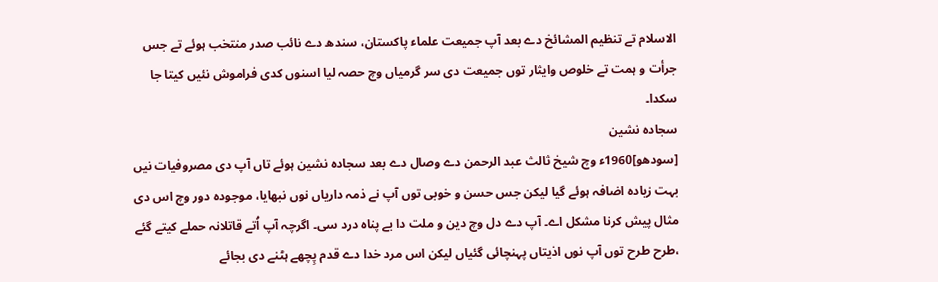الاسلام تے تنظیم المشائخ دے بعد آپ جمیعت علماء پاکستان، سندھ دے نائب صدر منتخب ہوئے تے جس جرأت و ہمت تے خلوص وایثار توں جمیعت دی سر گرمیاں وچ حصہ لیا اسنوں کدی فراموش نئيں کیتا جا سکدا۔
سجادہ نشین
[سودھو]1960ء وچ شیخ ثالث عبد الرحمن دے وصال دے بعد سجادہ نشین ہوئے تاں آپ دی مصروفیات نيں بہت زیادہ اضافہ ہوئے گیا لیکن جس حسن و خوبی توں آپ نے ذمہ داریاں نوں نبھایا، موجودہ دور وچ اس دی مثال پیش کرنا مشکل اے۔ آپ دے دل وچ دین و ملت دا بے پناہ درد سی۔ اگرچہ آپ اُتے قاتلانہ حملے کیتے گئے ،طرح طرح توں آپ نوں اذیتاں پہنچائی گئياں لیکن اس مرد خدا دے قدم پِچھے ہٹنے دی بجائے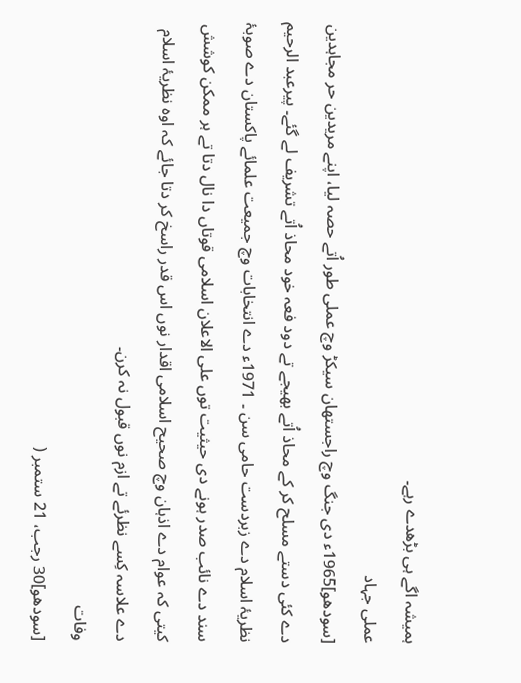ہمیشہ اگے ہی بڑھدے رہے۔
عملی جہاد
[سودھو]1965ء دی جنگ وچ راجستھان سیکڑ وچ عملی طور اُتے حصہ لیا، اپنے مریدین حر مجاہدین دے کئی دستے مسلح کر کے محاذ اُتے بھیجے تے دود فعہ خود محاذ اُتے تشریف لے گئے۔ پیرعبد الرحیم نظریۂ اسلام دے زبردست حامی سن ۔ 1971ء دے انتخابات وچ جمیعت علمائے پاکستان دے صوبۂ سند دے نائب صدر ہونے دی حیثیت توں علی الاعلان اسلامی قوتاں دا نال دتا تے ہر ممکن کوشش کيتی کہ عوام دے اذہان وچ صحیح اسلامی اقدار نوں اس قدر راسخ کر دتا جائے کہ اوہ نظریۂ اسلام دے علاسہ کِسے نظرئے تے ازم نوں قبول نہ کرن۔
وفات
[سودھو]30 رجب، 21 ستمبر (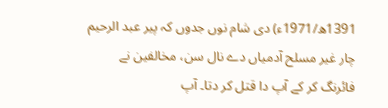1391ھ/1971ء) دی شام نوں جدوں کہ پیر عبد الرحیم چار غیر مسلح آدمیاں دے نال سن، مخالفین نے فائرنگ کر کے آپ دا قتل کر دتا۔ آپ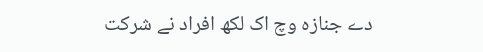دے جنازہ وچ اک لکھ افراد نے شرکت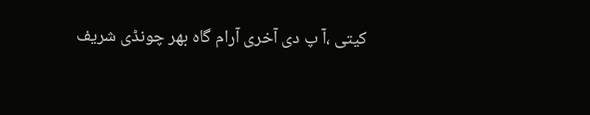کيتی ،آ پ دی آخری آرام گاہ بھر چونڈی شریف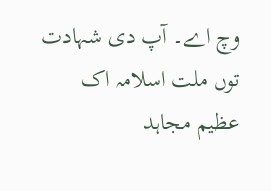وچ اے۔ آپ دی شہادت توں ملت اسلامہ اک عظیم مجاہد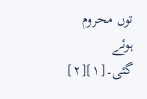توں محروم ہوئے گئی۔[۱][۲]